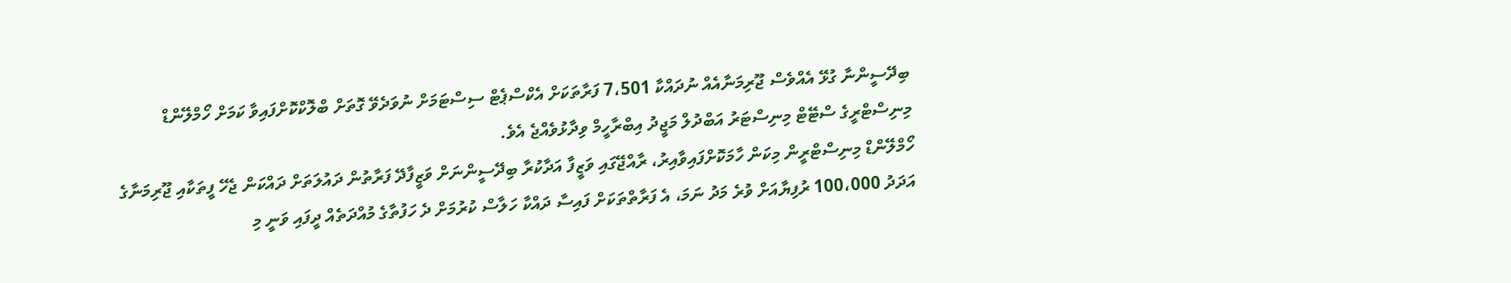ބިދޭސީންނާ ގުޅޭ އެއްވެސް ޖޫރިމަނާއެއް ނުދައްކާ 7،501 ފަރާތަކަށް އެކްސްޕެޓް ސިސްޓަމަށް ނުވަދެވޭ ގޮތަށް ބްލޮކްކޮށްފައިވާ ކަމަށް ހޯމްލޭންޑް މިނިސްޓްރީގެ ސްޓޭޓް މިނިސްޓަރު އަބްދުލް މަޖީދު އިބްރާހީމް ވިދާޅުވެއްޖެ އެވެ.
ހޯމްލޭންޑް މިނިސްޓްރީން މިކަން ހާމަކޮށްފައިވާއިރު، ރާއްޖޭގައި ވަޒީފާ އަދާކުރާ ބިދޭސީންނަށް ވަޒީފާދޭ ފަރާތުން ދައުލަތަށް ދައްކަން ޖެހޭ ފީތަކާއި ޖޫރިމަނާގެ އަދަދު 100،000 ރުފިޔާއަށް ވުރެ މަދު ނަމަ، އެ ފަރާތްތަކަށް ފައިސާ ދައްކާ ހަލާސް ކުރުމަށް ދެ ހަފުތާގެ މުއްދަތެއް ދީފައި ވަނީ މި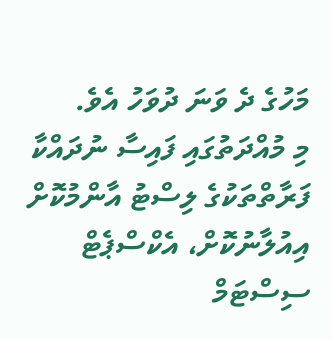މަހުގެ ދެ ވަނަ ދުވަހު އެވެ.
މި މުއްދަތުގައި ފައިސާ ނުދައްކާ ފަރާތްތަކުގެ ލިސްޓު އާންމުކޮށް އިއުލާނުކޮށް، އެކްސްޕެޓް ސިސްޓަމް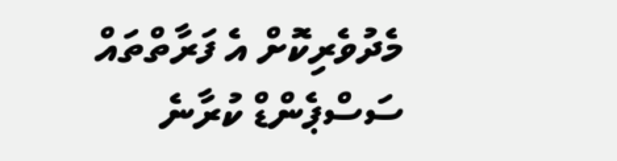މެދުވެރިކޮށް އެ ފަރާތްތައް ސަސްޕެންޑް ކުރާނެ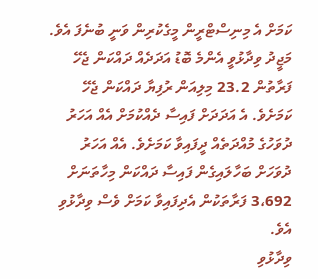ކަމަށް އެ މިނިސްޓްރީން މީގެކުރިން ވަނީ ބުނެފަ އެވެ.
މަޖީދު ވިދާޅުވީ އެންމެ ބޮޑު އަދަދެއް ދައްކަން ޖެހޭ ފަރާތުން 23.2 މިލިއަން ރުފިޔާ ދައްކަން ޖެހޭ ކަމަށެވެ. އެ އަދަދަށް ފައިސާ ދެއްކުމަށް އެއް އަހަރު ދުވަހުގެ މުއްދަތެއް ދީފައިވާ ކަމަށެވެ. އެއް އަހަރު ދުވަހަށް ބަހާލައިގެން ފައިސާ ދައްކަން މިހާތަނަށް 3،692 ފަރާތަކުން އެދިފައިވާ ކަމަށް ވެސް ވިދާޅުވި އެވެ.
ވިދާޅުވި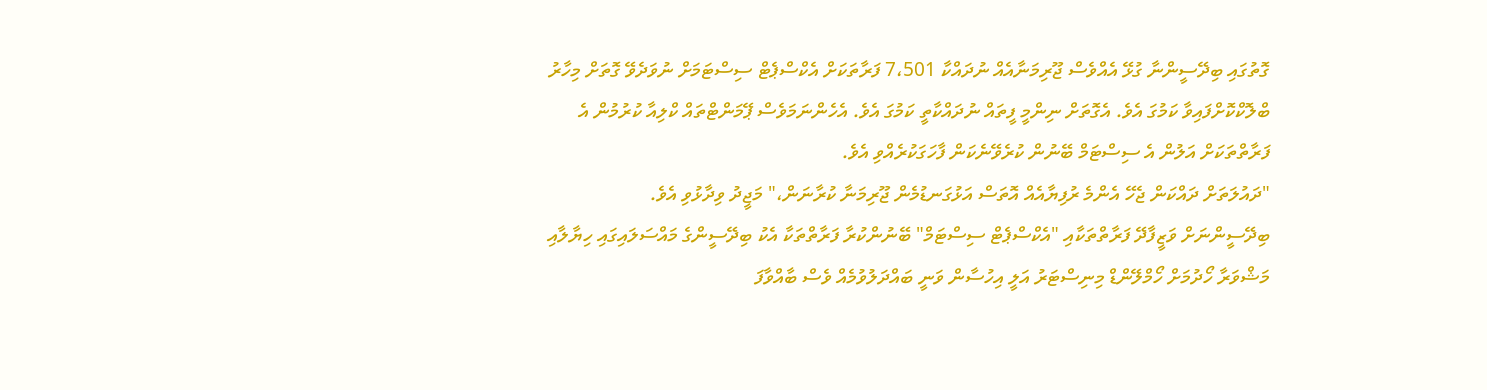ގޮތުގައި ބިދޭސީންނާ ގުޅޭ އެއްވެސް ޖޫރިމަނާއެއް ނުދައްކާ 7،501 ފަރާތަކަށް އެކްސްޕެޓް ސިސްޓަމަށް ނުވަދެވޭ ގޮތަށް މިހާރު ބްލޮކްކޮށްފައިވާ ކަމުގަ އެވެ. އެގޮތަށް ނިންމީ ފީތައް ނުދައްކާތީ ކަމުގަ އެވެ. އެހެންނަމަވެސް ޕޭމަންޓްތައް ކްލިއާ ކުރުމުން އެ ފަރާތްތަކަށް އަލުން އެ ސިސްޓަމް ބޭނުން ކުރެވޭނެކަން ފާހަގަކުރެއްވި އެވެ.
"ދައުލަތަށް ދައްކަން ޖެހޭ އެންމެ ރުފިޔާއެއް އޮތަސް އަޅުގަނޑުމެން ޖޫރިމަނާ ކުރާނަން،" މަޖީދު ވިދާޅުވި އެވެ.
ބިދޭސީންނަށް ވަޒީފާދޭ ފަރާތްތަކާއި "އެކްސްޕެޓް ސިސްޓަމް" ބޭނުންކުރާ ފަރާތްތަކާ އެކު ބިދޭސީންގެ މައްސަލައިގައި ހިޔާލާއި މަޝްވަރާ ހޯދުމަށް ހޯމްލޭންޑް މިނިސްޓަރު އަލީ އިހުސާން ވަނީ ބައްދަލުވުމެއް ވެސް ބާއްވާފަ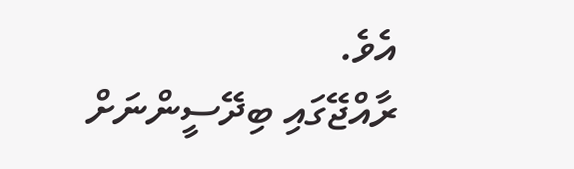އެވެ.
ރާއްޖޭގައި ބިދޭސީންނަށް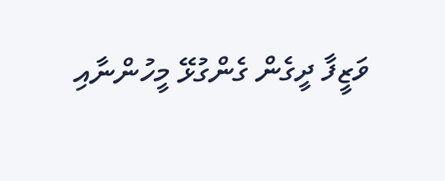ވަޒީފާ ދީގެން ގެންގުޅޭ މީހުންނާއި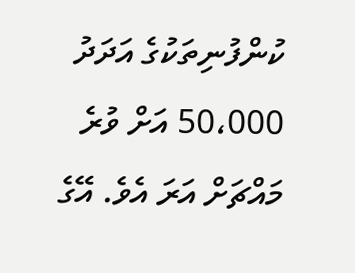ކުންފުނިތަކުގެ އަދަދު 50،000 އަށް ވުރެ މައްޗަށް އަރަ އެވެ. އޭގެ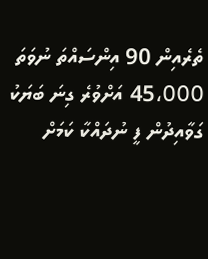ތެރެއިން 90 އިންސައްތަ ނުވަތަ 45،000 އަށްވުރެ ގިނަ ބަޔަކު ގަވާއިދުން ފީ ނުދައްކާ ކަމަށް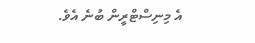އެ މިނިސްޓްރީން ބުނެ އެވެ.